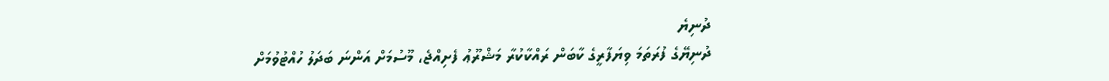ދުނިޔެ
ދުނިޔޭގެ ފުރަތަމަ ވިޔަފާރީގެ ކާބަން ރައްކާކުރާ މަޝްރޫޢު ފެށިއްޖެ، މޫސުމަށް އަންނަ ބަދަލު ހުއްޓުވުމަށް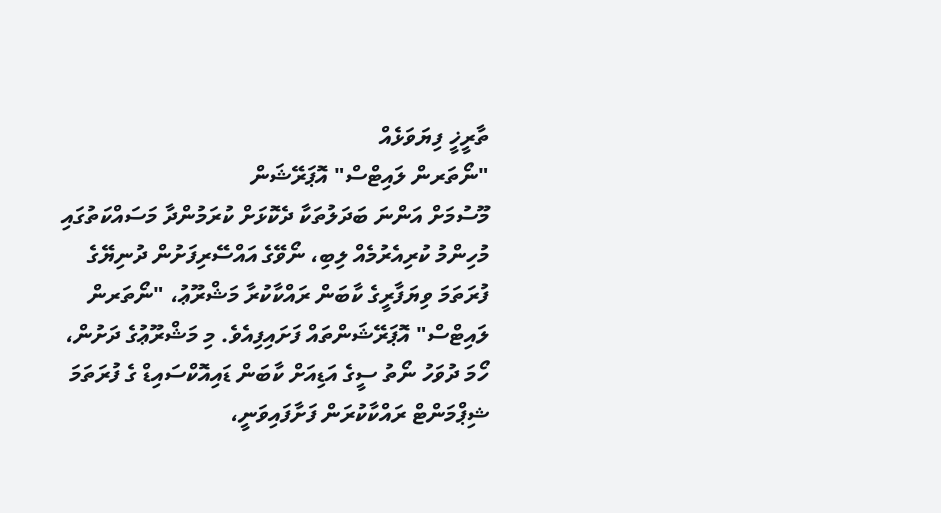ތާރީޚީ ފިޔަވަޅެއް
"ނޯތަރން ލައިޓްސް" އޮޕަރޭޝަން
މޫސުމަށް އަންނަ ބަދަލުތަކާ ދެކޮޅަށް ކުރަމުންދާ މަސައްކަތުގައި މުހިންމު ކުރިއެރުމެއް ލިބި، ނޯވޭގެ އައްސޭރިފަށުން ދުނިޔޭގެ ފުރަތަމަ ވިޔަފާރީގެ ކާބަން ރައްކާކުރާ މަޝްރޫޢު، "ނޯތަރން ލައިޓްސް" އޮޕަރޭޝަންތައް ފަށައިފިއެވެ. މި މަޝްރޫޢުގެ ދަށުން، ހޯމަ ދުވަހު ނޯތު ސީގެ އަޑިއަށް ކާބަން ޑައިއޮކްސައިޑް ގެ ފުރަތަމަ ޝިޕްމަންޓް ރައްކާކުރަން ފަށާފައިވަނީ،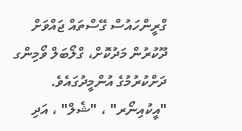ގްރީންހައުސް ގޭސްތައް ޖައްވަށް ދޫކުރުން މަދުކޮށް، ގްލޯބަލް ވޯމިންގ ދަށްކުރުމުގެ އުންމީދުގައެވެ.
"އީކުއިނޯރ" ، "ޝެލް" ، އަދި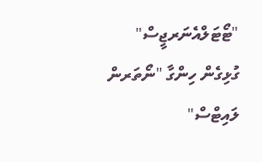"ޓޯޓަލްއެނަރޖީސް" ގުޅިގެން ހިންގާ "ނޯތަރން ލައިޓްސް"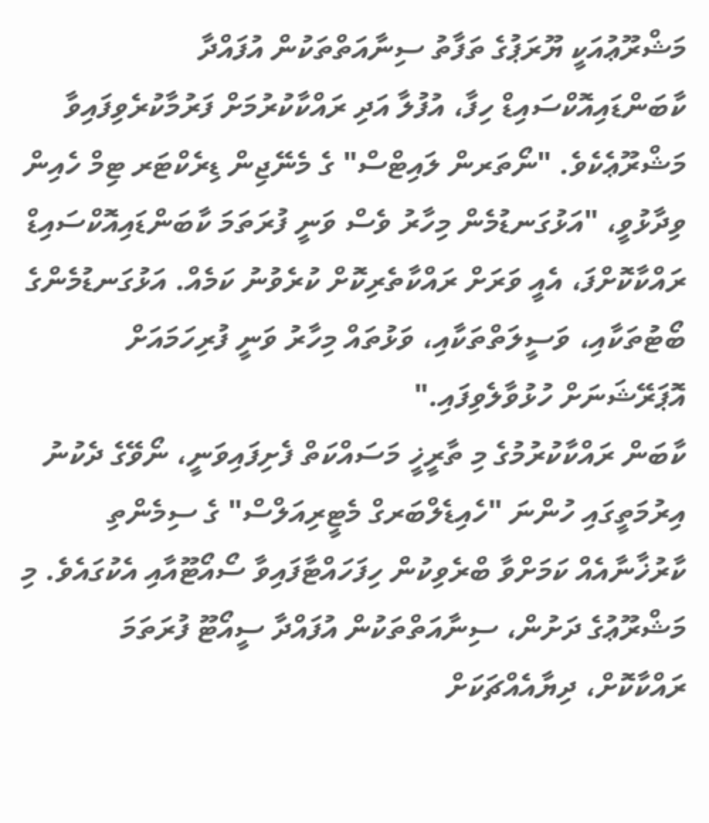މަޝްރޫޢުއަކީ ޔޫރަޕުގެ ތަފާތު ސިނާއަތްތަކުން އުފައްދާ ކާބަންޑައިއޮކްސައިޑް ހިފާ، އުފުލާ އަދި ރައްކާކުރުމަށް ފަރުމާކުރެވިފައިވާ މަޝްރޫޢެކެވެ. "ނޯތަރން ލައިޓްސް" ގެ މެނޭޖިން ޑިރެކްޓަރ ޓިމް ހެއިން ވިދާޅުވީ، "އަޅުގަނޑުމެން މިހާރު ވެސް ވަނީ ފުރަތަމަ ކާބަންޑައިއޮކްސައިޑް ރައްކާކޮށްފަ، އެއީ ވަރަށް ރައްކާތެރިކޮށް ކުރެވުނު ކަމެއް. އަޅުގަނޑުމެންގެ ބޯޓުތަކާއި، ވަސީލަތްތަކާއި، ވަޅުތައް މިހާރު ވަނީ ފުރިހަމައަށް އޮޕަރޭޝަނަށް ހުޅުވާލެވިފައި."
ކާބަން ރައްކާކުރުމުގެ މި ތާރީޚީ މަސައްކަތް ފެށިފައިވަނީ، ނޯވޭގެ ދެކުނު އިރުމަތީގައި ހުންނަ "ހެއިޑެލްބަރގް މެޓީރިއަލްސް" ގެ ސިމެންތި ކާރުޚާނާއެއް ކަމަށްވާ ބްރެވިކުން ހިފަހައްޓާފައިވާ ސޯއޯޓޫއާއި އެކުގައެވެ. މި މަޝްރޫޢުގެ ދަށުން، ސިނާއަތްތަކުން އުފައްދާ ސީއޯޓޫ ފުރަތަމަ ރައްކާކޮށް، ދިޔާއެއްޗަކަށް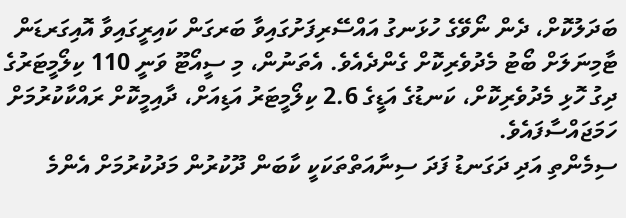ބަދަލުކޮށް، ދެން ނޯވޭގެ ހުޅަނގު އައްސޭރިފަށުގައިވާ ބަރގަން ކައިރީގައިވާ އޮއިގަރޑަން ޓާމިނަލަށް ބޯޓު މެދުވެރިކޮށް ގެންދެއެވެ. އެތަނުން، މި ސީއޯޓޫ ވަނީ 110 ކިލޯމީޓަރުގެ ދިގު ހޮޅި މެދުވެރިކޮށް، ކަނޑުގެ އަޑީގެ 2.6 ކިލޯމީޓަރު އަޑިއަށް، ދާއިމީކޮށް ރައްކާކުރުމަށް ހަމަޖައްސާފައެވެ.
ސިމެންތި އަދި ދަގަނޑު ފަދަ ސިނާއަތްތަކަކީ ކާބަން ދޫކުރުން މަދުކުރުމަށް އެންމެ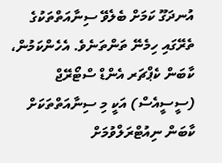އުނދަގޫ ކަމަށް ބެލެވޭ ސިނާއަތްތަކުގެ ތެރޭގައި ހިމެނޭ ތަންތަނެވެ. އެހެންކަމުން، ކާބަން ކެޕްޗަރ އެންޑް ސްޓޯރޭޖް (ސީސީއެސް) އަކީ މި ސިނާއަތްތަކަށް ކާބަން ނިއުޓްރަލްވުމަށް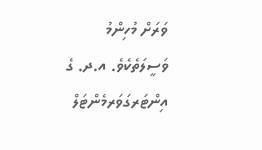ވަރަށް މުހިންމު ވަސީލަތެކެވެ. އ.ދ. ގެ އިންޓަރގަވަރމެންޓަލް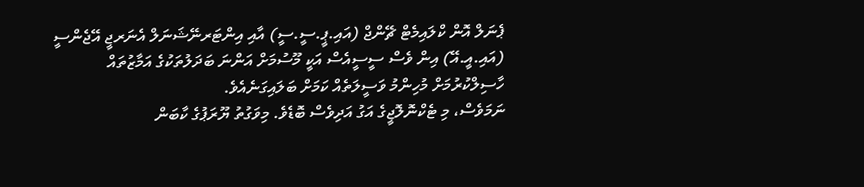ޕެނަލް އޮން ކްލައިމެޓް ޗޭންޖް (އައި.ޕީ.ސީ.ސީ) އާއި އިންޓަރނޭޝަނަލް އެނަރޖީ އޭޖެންސީ (އައި.އީ.އޭ) އިން ވެސް ސީސީއެސް އަކީ މޫސުމަށް އަންނަ ބަދަލުތަކުގެ އަމާޒުތައް ހާސިލްކުރުމަށް މުހިންމު ވަސީލަތެއް ކަމަށް ބަލައިގަނެއެވެ.
ނަމަވެސް، މި ޓެކްނޮލޮޖީގެ އަގު އަދިވެސް ބޮޑެވެ. މިވަގުތު ޔޫރަޕުގެ ކާބަން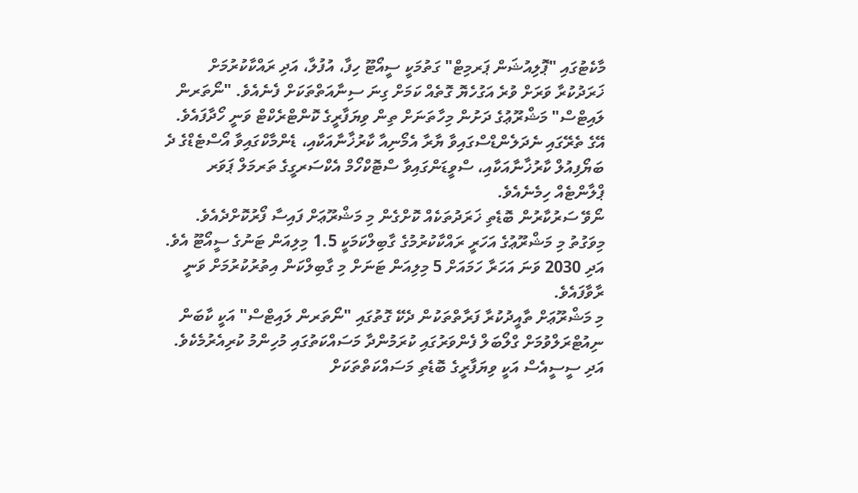މާކެޓުގައި "ޕޮލިއުޝަން ޕަރމިޓް" ގަތުމަކީ ސީއޯޓޫ ހިފާ، އުފުލާ، އަދި ރައްކާކުރުމަށް ޚަރަދުކުރާ ވަރަށް ވުރެ އަގުހެޔޮ ގޮތެއް ކަމަށް ގިނަ ސިނާއަތްތަކަށް ފެނެއެވެ. "ނޯތަރން ލައިޓްސް" މަޝްރޫޢުގެ ދަށުން މިހާތަނަށް ތިން ވިޔަފާރީގެ ކޮންޓްރެކްޓް ވަނީ ހޯދާފައެވެ. އޭގެ ތެރޭގައި ނެދަލެންޑްސްގައިވާ ޔާރާ އެމޯނިއާ ކާރުޚާނާއަކާއި، ޑެންމާކްގައިވާ އޯސްޓެޑްގެ ދެ ބަޔޯފިއުލް ކާރުޚާނާއަކާއި، ސްވީޑަންގައިވާ ސްޓޮކްހޯމް އެކްސަރގީގެ ތަރމަލް ޕަވަރ ޕްލާންޓެއް ހިމެނެއެވެ.
ނޯވޭ ސަރުކާރުން ބޮޑެތި ޚަރަދުތަކެއް ކޮށްގެން މި މަޝްރޫޢަށް ފައިސާ ފޯރުކޮށްދެއެވެ. މިވަގުތު މި މަޝްރޫޢުގެ އަހަރީ ރައްކާކުރުމުގެ ގާބިލްކަމަކީ 1.5 މިލިއަން ޓަނުގެ ސީއޯޓޫ އެވެ. އަދި 2030 ވަނަ އަހަރާ ހަމައަށް 5 މިލިއަން ޓަނަށް މި ގާބިލްކަން އިތުރުކުރުމަށް ވަނީ ރާވާފައެވެ.
މި މަޝްރޫޢަށް ތާއީދުކުރާ ފަރާތްތަކުން ދެކޭ ގޮތުގައި "ނޯތަރން ލައިޓްސް" އަކީ ކާބަން ނިއުޓްރަލްވުމަށް ގްލޯބަލް ފެންވަރުގައި ކުރަމުންދާ މަސައްކަތުގައި މުހިންމު ކުރިއެރުމެކެވެ. އަދި ސީސީއެސް އަކީ ވިޔަފާރީގެ ބޮޑެތި މަސައްކަތްތަކަށް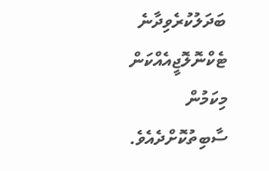ބަދަލުކުރެވިދާނެ ޓެކްނޮލޮޖީއެއްކަން މިކަމުން ސާބިތުކޮށްދެއެވެ.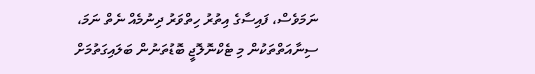ނަމަވެސް، ފައިސާގެ އިތުރު ހިތްވަރު ދިނުމެއް ނެތް ނަމަ، ސިނާއަތްތަކުން މި ޓެކްނޮލޮޖީ ބޮޑުތަނުން ބަލައިގަތުމަށް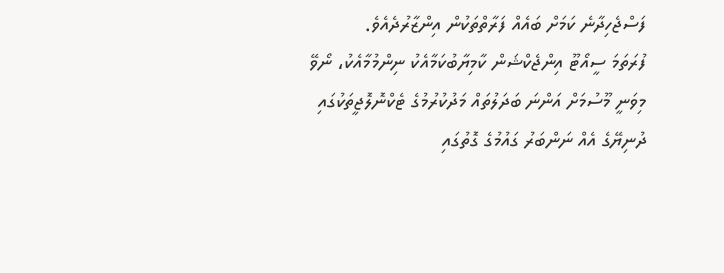ފަސްޖެހިދާނެ ކަމަށް ބައެއް ފަރާތްތަކުން އިންޒާރުދެއެވެ.
ފުރަތަމަ ސީއޯޓޫ އިންޖެކްޝަން ކާމިޔާބުކަމާއެކު ނިންމުމާއެކު، ނޯވޭ މިވަނީ މޫސުމަށް އަންނަ ބަދަލުތައް މަދުކުރުމުގެ ޓެކްނޮލޮޖީތަކުގައި ދުނިޔޭގެ އެއް ނަންބަރު ގައުމުގެ ގޮތުގައި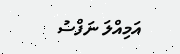އަމިއްލަ ނަފްސު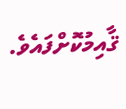ޤާއިމުކޮށްފައެވެ.